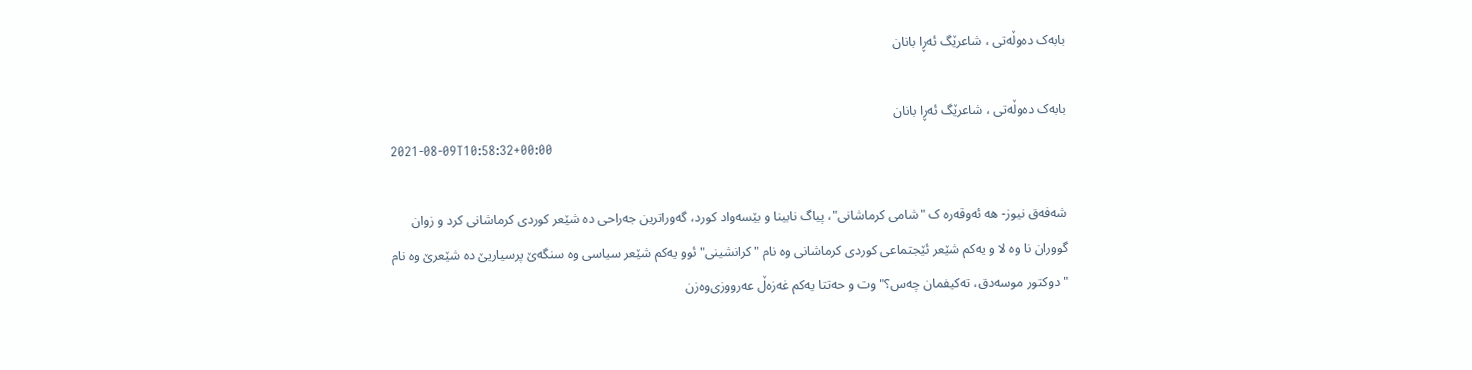بابەک دەوڵەتی ، شاعرێگ ئەڕا بانان

بابەک دەوڵەتی ، شاعرێگ ئەڕا بانان
2021-08-09T10:58:32+00:00

شەفەق نیوز- هە ئەوقەرە ک "شامی کرماشانی"، پیاگ نابینا و بێسەواد کورد، گەوراترین جەراحی دە شێعر کوردی کرماشانی کرد و زوان گووران نا وە لا و یەکم شێعر ئێجتماعی کوردی کرماشانی وە نام "کرانشینی" ئوو یەکم شێعر سیاسی وە سنگە‌ێ پرسیاریێ دە شێعرێ وە نام "دوکتور موسەدق، تەکیفمان چەس؟" وت و حەتتا یەکم غەزەڵ عەرووزی‌وەزن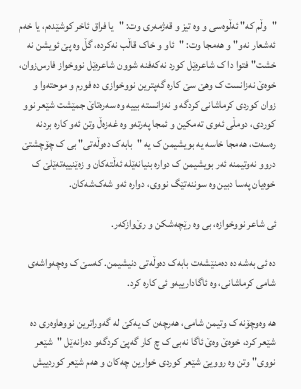"وڵم کە" ئەڵوەسی و وە تیز و قەژمەری وت: "یا فراق ئاخر کوشێدەم، یا خەم ئەشعار نەو" و هەمجا وت: "ئاو و خاک قاڵب نەکردە، گڵ وە پێ ئویشن نە خشت" فتوا دا ک شاعرەێل کورد نەکەفنە شوون شاعرەێل نووخواز فارس‌زوان، خوەێ نەزانست ک وهێ سێ کارە گەپترین نووخوازی دە فورم و موحتەوا و زوان کوردی کرماشانی کردگە و نەزانستە بییە وە سەرەتاێ جمێشت شێعر نوو کوردی، دومڵی ئەوی تەمکین و ئمجا پەرتەو وە غەزەڵ وتن ئەو کارە بردنە رەسەت، هەمجا خاسە یە بویشیمن ک یە "بابەک دەوڵەتی" بی ک چۆچشتێ دروو نەوتیمنە ئەر بویشیمن ک دوارە بنیانەێلە ئەڵتەکان و زەێنییەته‌ێلێ ک خوەیان پەسا دبین وە سوننەتێگ نووی، دوارە ئەو شەک‌شەکان.

ئی شاعر نووخوازە، بی وە رێچەشکن و رێ‌وازکەر.

دە ئی بەشە دە دەمنێشەت بابەک دەوڵەتی دنیشیمن. کەسێ ک وەچەواشەی شامی کرماشانی، وە ئاگادارییەو ئی کارە کرد.

هە وەوچۆنە ک وتیمن شامی، هەرچەن ک یەکێ لە گەوراترین نووهاوەری دە شێعر کرد، خوەێ وەێ ئاگا نەبی ک چ کار گەپێ کردگەو دەرانەێل "شێعر نووی" وتن وە روویێ شێعر کوردی خوارین چەکان و هەم شێعر کوردییش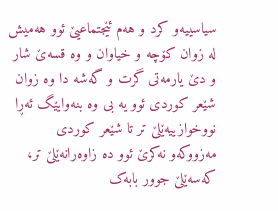سیاسییەو کرد و هەم ئێجتماعیێ ئوو هەمیش لە زوان کۆچە و خیاوان و وە قسەێ شار و دێ یارمەتی گرت و گەشە دا وە زوان شێعر کوردی ئوو یە بی وە بنەوایێگ ئەڕا نووخوازییەێلێ تر تا شێعر کوردی مەزووکەو نەکرێ ئوو دە زاوەرانەێلێ تر، کەسەێلێ جوور بابەک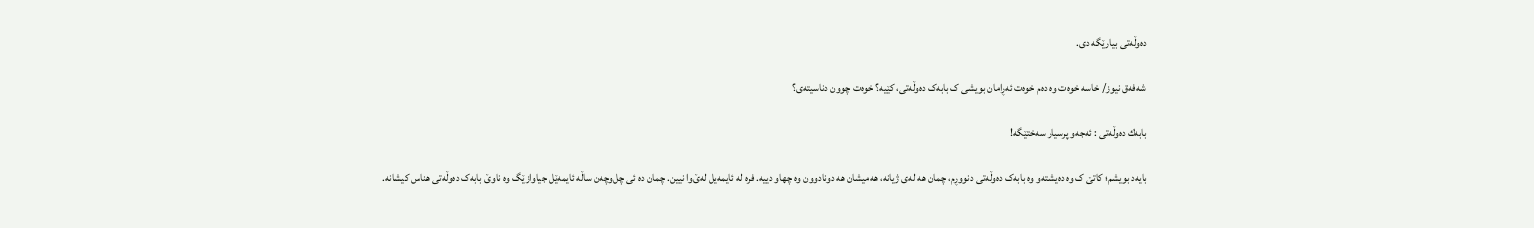دەوڵەتی بیارێگە دی.

شەفەق نیوز/ خاسە خوەت وە دەم خوەت ئەڕامان بویشی ک بابەک دەوڵەتی، کێیە؟ خوەت چوون دناسیتەی؟

بابه‌ك ده‌وڵه‌تی : ئه‌جه‌و پرسیار سه‌ختێگە!

بایەد بویشم؛ کاتێ ک وه ده‌یشته‌و وە بابەک دەوڵەتی دنوو‌ڕم، چمان هه له‌ی ژیانه، هەمیشان هە دونادوون وه چهاو دییه. فره له ئایمه‌یل له‌ێ‌وا نیین. چمان دە ئی چل‌و‌چه‌ن ساڵه ئایمه‌ێل جیاوازێگ وه ناوێ بابەک دەوڵەتی هناس کیشانه.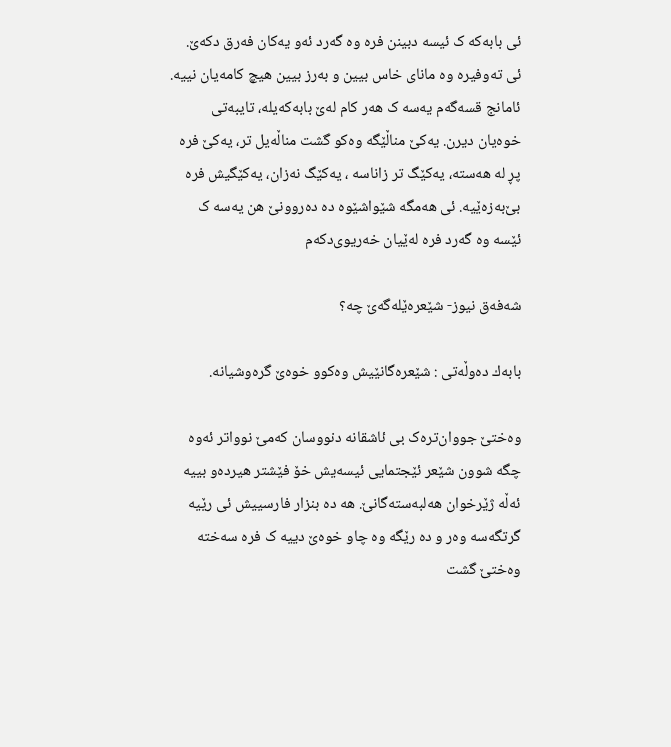ئی بابه‌که ک ئیسه دبینن فره وه گه‌رد ئه‌و یەکان فه‌رق دکەێ. ئی ته‌وفیره وه مانای خاس بیین و به‌رز بیین هیچ کامەیان نییه. ئامانج قسه‌گه‌م یه‌سه ک هه‌ر کام له‌ێ بابه‌که‌یله، تایبه‌تی خوه‌یان دیرن. یه‌کێ مناڵێگە وه‌کو گشت مناڵەیل تر، یه‌کێ فره پڕ له هه‌ستە، یه‌کێگ تر زاناسە ، یه‌کێگ نه‌زان، یه‌کێگیش فره بێ‌بەزەێیە. ئی هەمگە شێواشێوە دە دەروونێ هن یه‌سه ک ئێسە وه‌ گه‌رد فره لەێیان خه‌ریوی‌دکه‌م

شەفەق نیوز- شێعرەێلەگەێ چە؟

بابه‌ك ده‌وڵه‌تی : شێعره‌گانێیش وه‌کوو خوه‌ێ گره‌وشیانه.

وه‌ختێ جووان‌تره‌ک بی ئاشقانه دنووسان که‌مێ نووا‌تر ئەوە چگە شوون شێعر ئێجتمایی ئیسه‌یش خۆ فێشتر هیردەو بییە ئەڵە ژێرخوان هه‌لبه‌سته‌گانێ. هه دە بنزار فارسییش ئی رێیه گرتگەسە وەر و دە رێگە وە چاو خوەێ دییە ک فره سه‌خته وه‌ختێ گشت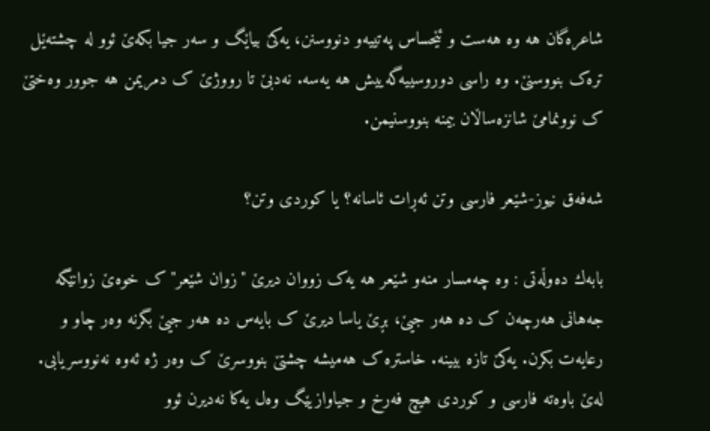شاعره‌گان هە وە هەست و ئێحساس پەتییەو دنووسنن، یه‌کێ بیاێگ و سه‌ر‌ جیا‌ بکه‌ێ ئوو لە چشته‌ێل تره‌ک بنووسنێ. وه راسی دوروسییەگەییش هه یه‌سه. نەدبێ تا رووژێ ک دمریمن هه‌ جوور وەختێ ک نوونمامێ شانزه‌ساڵان بیمنە بنووسنیمن.

شەفەق نیوز-شێعر فارسی وتن ئەڕات ئاسانە؟ یا کوردی وتن؟

بابه‌ك ده‌وڵه‌تی : وه چەمسار منەو شێعر هە یەک زووان دیرێ "زوان شێعر" ک خوەێ زوانێگە جه‌هانی هەرچەن ک دە هەر جیێ، بڕێ یاسا دیرێ ک بایه‌س دە هه‌ر جیێ بگرنە وەر چاو و رعایەت بکرن. یه‌کێ تازه‌ بیینە. خاسترە ک هەمیشە چشتێ بنووسرێ ک وه‌ر ژە ئەوه نه‌نووسریابی. له‌ێ باوه‌ته فارسی و کوردی هیچ فه‌رخ و جیاوازیێگ وەل یەکا نه‌دیرن ئوو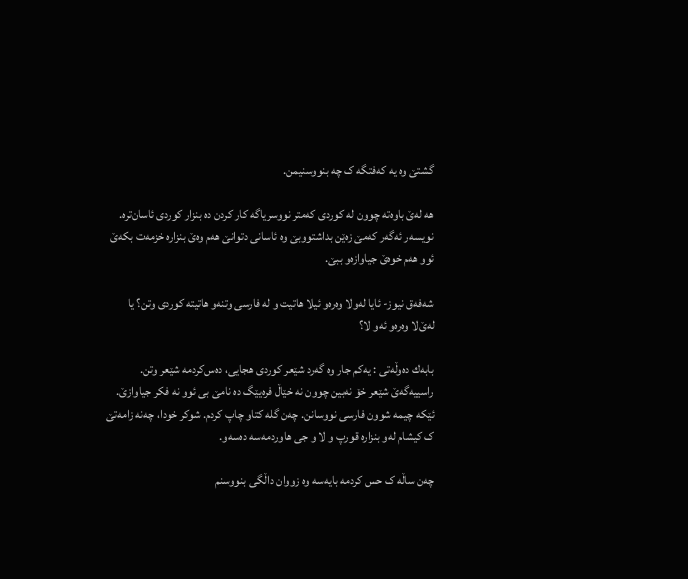گشتێ وه یه‌ کەفتگە ک چه‌ بنووسنیمن.

هه له‌ێ باوه‌ته چوون له کوردی که‌متر نووسریاگە کار کردن دە بنزار کوردی ئاسان‌تره. نویسه‌ر ئه‌گه‌ر که‌مێ زه‌ێن بداشتووبێ وه ئاسانی دتوانێ هه‌م وه‌ێ بنزارە خزمه‌ت بکه‌ێ ئوو هه‌م خوه‌ێ جیاوازەو ببێ.

شەفەق نیوز- ئایا لەولا وەرەو ئیلا هاتیت و لە فارسی وتنەو هاتیتە کوردی وتن؟ یا لەێ‌لا وەرەو ئەو لا؟

بابه‌ك ده‌وڵه‌تی : یه‌کم جار وه گه‌رد شێعر کوردی هجایی، دەس‌کردمە شێعر وتن. راسییەگەێ شێعر خۆ نەبین چوون نه خێاڵ فره‌یێگ دە نامێ بی ئوو نه فکر جیاوازێ. ئێکه چیمه شوون فارسی نووسانن. چه‌ن گله کتاو چاپ کردم. شوکر خودا، چەنە زامه‌تێ ک کیشام له‌و بنزارە قورپ و لا و جی هاوردمەسە دەسەو.

چه‌ن ساڵه ک حس کردمە بایەسە وه زووان داڵگی بنووسنم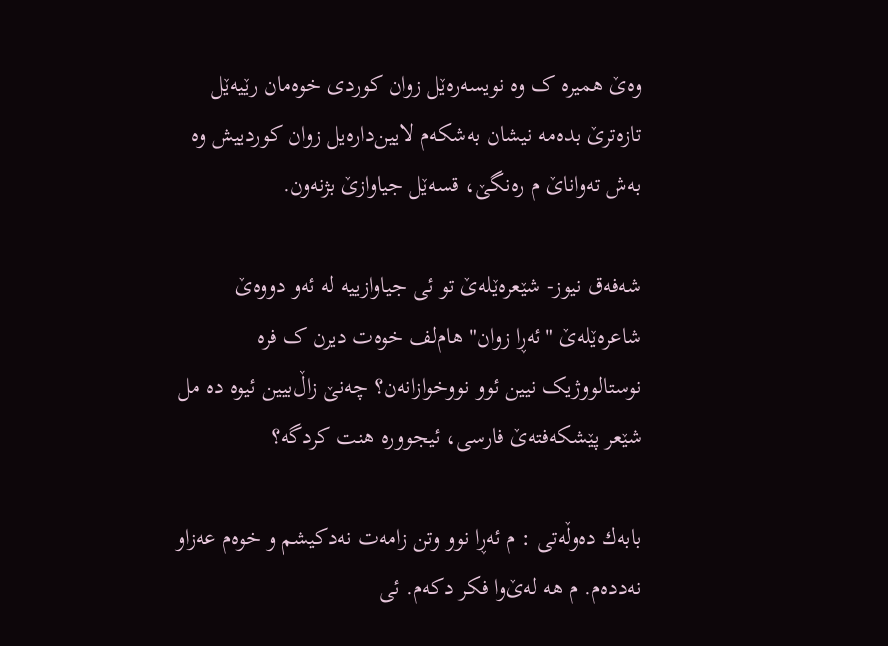وه‌ێ همیرە ک وه نویسه‌رەێل زوان کوردی خوەمان رێیەێل تازه‌ترێ بدەمە نیشان بەشکەم لایین‌داره‌یل زوان کوردییش وە بەش تەواناێ م رەنگێ، قسه‌ێل جیاوازێ بژنه‌ون.

شەفەق نیوز- شێعرەێلەێ تو ئی جیاوازییە لە ئەو دووەێ شاعرەێلەێ "ئەڕا زوان" هام‌لف خوەت دیرن ک فرە نوستالووژیک نیین ئوو نووخوازانه‌ن؟ چەنێ زاڵ‌بیین ئیوە دە مل شێعر پێشکەفتەێ فارسی، ئیجوورە هنت کردگە؟

بابه‌ك ده‌وڵه‌تی : م ئەڕا نوو وتن زامه‌ت نەدکیشم و خوه‌م عەزاو نه‌ددەم. م هه‌ له‌ێ‌وا فکر دکه‌م. ئی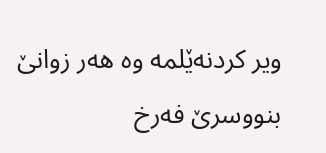ویر کردنەێلمه وه هه‌ر زوانێ بنووسرێ فه‌رخ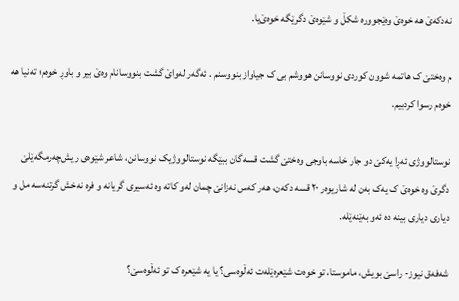نەدکه‌ێ هە خوەێ وەێجوورە شکڵ و شێوەێ دگرێگە خوەێ‌یا.

م وه‌ختێ ک هاتمه شوون کوردی نووسانن هووشم بی ک جیاواز بنووسنم . ئه‌گه‌ر له‌واێ گشت بنووسانام وەێ بیر و باوڕ خوەم؛ ته‌نیا هە خوه‌م رسوا کردبیم.

نوستالووژی ئەڕا یه‌کێ دو جار خاسه باوجی وه‌ختێ گشت قسه‌گان ببێگە نوستالووژیک نووسانن، شاعر شێوه‌ی ریش‌چه‌رمگەێلێ دگرێ وە خوەێ ک یه‌ک به‌ن له شاریوه‌ر ۲۰ قسه‌ دکه‌ن، هەر کەس نەزانێ چمان له‌و کاته وه ئه‌سیری گریانه و فرە نەخش گرتنەسە مل و دیاری دیاری بینە دە ئەو بەێنەێلە.

شەفەق نیوز- راسێ بویش، ماموستا، تو خوەت شێعرەێلەت ئەڵوەسی؟ یا یە شێعرە ک تو ئەڵوەسێ؟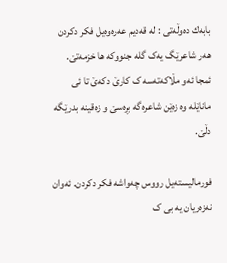بابه‌ك ده‌وڵه‌تی : له قه‌دیم عه‌ره‌وه‌یل فکر دکردن هه‌ر شاعرێگ یه‌ک گله جنووکه ها خزمه‌تێ. ئمجا ئه‌و مڵاکه‌ته‌سه ک کارێ دکەێ تا ئی ماناێله وه زه‌ێن شاعرەگە بڕەسێ و زه‌قینه بدرێگە دڵێ.

فورمالیسته‌یل رووس چه‌واشه فکر دکردن. ئه‌وان نه‌زه‌ریان یه بی ک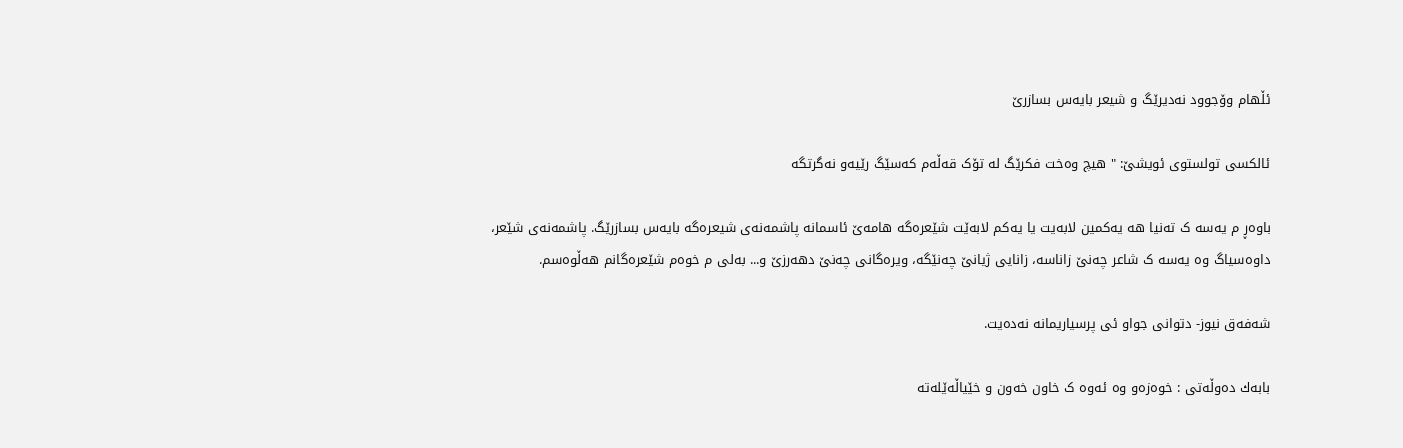ئڵهام وۆجوود نه‌دیرێگ و شیعر بایه‌س بسازرێ

ئالکسی تولستوی ئویشێ: " هیچ وه‌خت فکرێگ له تۆک قەڵەم که‌سێگ رێیه‌و‌ نه‌گرتگه

باوەڕ م یه‌سه ک ته‌نیا هە یه‌کمین لابەیت یا یەکم لابەێت شێعرەگە هامه‌ێ ئاسمانه پاشمه‌نه‌ی شیعره‌گه بایه‌س بسازرێگ. پاشمه‌نه‌ی شێعر، داوه‌سیاگ وه یه‌سه ک شاعر چه‌نێ زاناسە، زانایی ژیانێ چه‌نێگه، ویره‌گانی چه‌نێ دهەرزێ و... به‌لی م خوەم شێعره‌گانم هه‌ڵوه‌سم.

شەفەق نیوز- دتوانی جواو ئی پرسیاریمانە نەدەیت.

بابه‌ك ده‌وڵه‌تی : خوەزەو وە ئەوە ک خاون خەون و خێیاڵەێلەتە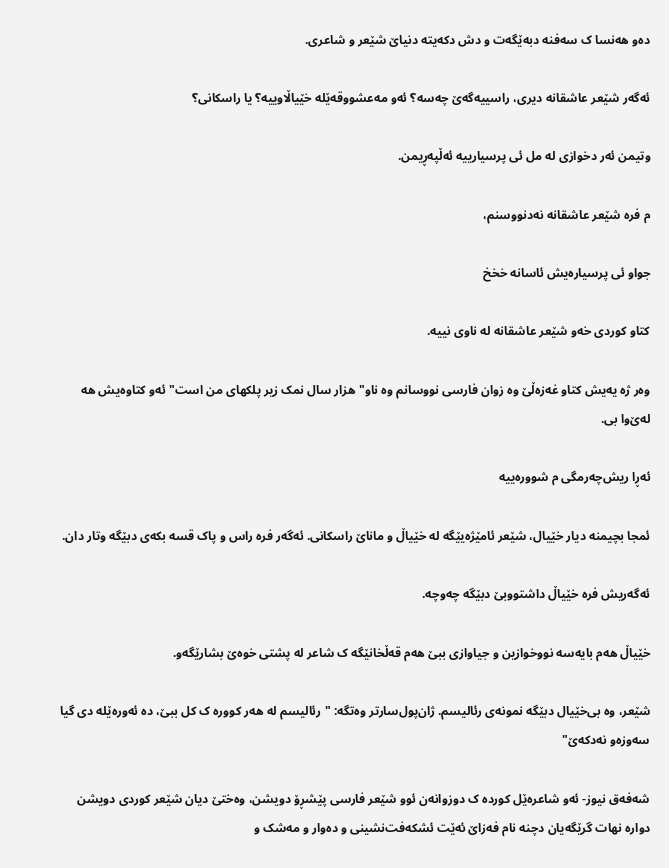دەو هەنسا ک سەفنە دبەێگەت و دش دکەیتە دنیاێ شێعر و شاعری.

ئەگەر شێعر عاشقانە دیری، راسییەگەێ چەسە؟ ئەو مەعشووقەێلە خێیاڵاوییە؟ یا راسکانی؟

وتیمن ئەر دخوازی لە مل ئی پرسیارییە ئەڵپەڕیمن.

م فرە شێعر عاشقانه نەدنووسنم،

جواو ئی پرسیاره‌یش ئاسانه خخخ

کتاو کوردی خه‌و شێعر عاشقانه له ناوی نییه.

وه‌ر ژە یه‌یش کتاو غه‌زه‌ڵێ وه زوان فارسی نووسانم وه ناو" هزار سال نمک زیر پلکهای من است" ئه‌و کتاوەیش هه له‌ێ‌وا بی.

ئەڕا ریش‌چه‌رمگی م شووره‌ییه

ئمجا بچیمنه دیار خێیال، شێعر ئامێژه‌یێگه له خێیاڵ و ماناێ راسکانی. ئه‌گه‌ر فره راس و پاک قسه بکه‌ی دبێگە وتار دان.

ئه‌گه‌ریش فره خێیاڵ داشتووبێ دبێگه چه‌وچه.

خێیاڵ هه‌م بایەسە نوو‌خوازین و جیاوازی ببێ هه‌م قه‌ڵخانێگه ک شاعر له پشتی خوه‌ێ بشارێگه‌و.

شێعر، وە بی‌خێیال دبێگە نمونه‌ی رئالیسم. ژان‌پول‌سارتر وه‌تگه: "رئالیسم له هه‌ر کووره ک کل ببێ، دە ئه‌وره‌ێلە دی گیا سه‌وزەو نه‌دکه‌ێ"

شەفەق نیوز- ئەو شاعرەێل کوردە ک دوزوانەن ئوو شێعر فارسی پێشڕۆ دویشن، وەختێ دیان شێعر کوردی دویشن دوارە نهات گرێگەیان دچنە نام فەزاێ ئەێت ئشکەفت‌نشینی و دەوار و مەشک و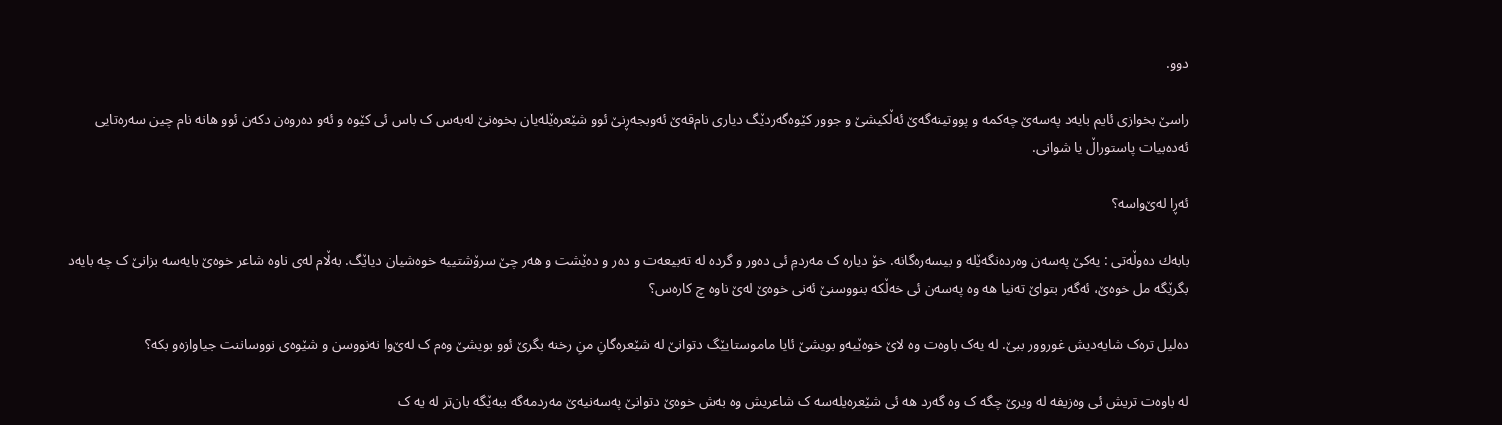دوو.

راسێ بخوازی ئایم بایەد پەسەێ چەکمە و پووتینەگەێ ئەڵکیشێ و جوور کێوەگەردێگ دیاری نام‌قەێ ئەوبجەڕنێ ئوو شێعرەێلەیان بخوەنێ لەبەس ک باس ئی کێوە و ئەو دەروەن دکەن ئوو هانە نام چین سەرەتایی ئەدەبیات پاستوراڵ یا شوانی.

ئەڕا لەێ‌واسە؟

بابه‌ك ده‌وڵه‌تی : یه‌کێ په‌سه‌ن وەردەنگەێلە و بیسه‌ره‌گانه. خۆ دیاره ک مه‌ردمِ ئی ده‌و‌ر و گرده له ته‌بیعەت و دەر و دەێشت و هەر چێ سرۆشتییە خوه‌شیان دیاێگ. به‌ڵام له‌ی ناوه شاعر خوەێ بایەسە بزانێ ک چە بایەد بگرێگە مل خوەێ، ئه‌گه‌ر بتواێ ته‌نیا هە وه په‌سه‌ن ئی خەڵکە بنووسنێ ئەنی خوه‌ێ له‌ێ ناوه چ کاره‌س؟

ده‌لیل تره‌ک شایه‌دیش غوروور ببێ. له یه‌ک باوه‌ت وه لاێ خوه‌ێیەو بویشێ ئایا ماموستایێگ دتوانێ له شێعره‌گانِ منِ رخنه بگرێ ئوو بویشێ وەم ک له‌ێ‌وا نه‌نووسن و شێوه‌ی نووساننت جیاوازەو بکه؟

له باوه‌ت تریش ئی وه‌زیفه له ویرێ چگه ک وه گه‌رد هه ئی شێعره‌یله‌سه ک شاعریش وە بەش خوەێ دتوانێ په‌سه‌نیەێ مه‌ردمەگە ببەێگە بان‌تر لە یە ک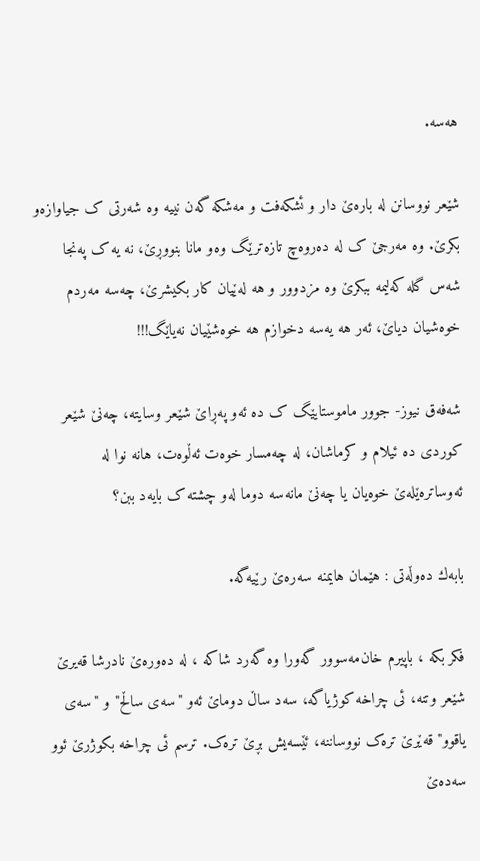هەسە.

شێعر نووسانن له باره‌ێ دار و ئشکه‌فت و مه‌شکه گه‌ن نییه وه شه‌رتی ک جیاوازەو بکرێ. وه مەرجێ ک له ده‌روه‌چ تازه‌ترێگ وه‌و مانا بنووڕێ، نه یه ک په‌نجا شه‌س گله که‌لیمه ببکرێ وه مزدوور و هه له‌ێیان کار بکیشرێ، چه‌سه مه‌ردم خوه‌شیان دیاێ، ئەر هە یەسە دخوازم هە خوەشێیان نەیاێگ!!!

شەفەق نیوز- جوور ماموستایێگ ک ده ئەو پەڕاێ شێعر وسایتە، چەنێ شێعر کوردی دە ئیلام و کرماشان، لە چەمسار خوەت ئەڵوەت، هانە نوا لە ئەوساترەێلەێ خوەیان یا چەنێ مانەسە دوما لەو چشتە ک بایەد ببن؟

بابه‌ك ده‌وڵه‌تی : هێمان هایمنه سەرەێ رێیەگە.

فکر بکه ، باپیرم خان‌مه‌سوور گه‌ورا وه گه‌رد شاکه ، له ده‌وره‌ێ نادرشا قەیرێ شێعر وتنه، ئی چراخه کوژیاگە، سه‌د ساڵ دوماێ ئەو "سه‌ی ساڵح" و "سه‌ی یاقوو" قەێرێ تره‌ک نووساننه، ئێسەیش بڕێ تره‌ک. ترسم ئی چراخه بکوژرێ ئوو سەدەێ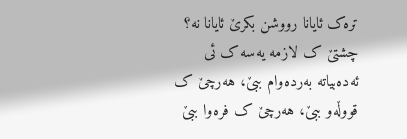تره‌ک ئایانا رووشن بکرێ ئایانا نه؟ چشتێ ک لازمه یه‌سه ک ئی ئه‌ده‌بیاته بەردەوام ببێ، هه‌ر‌چێ ک قووڵەو ببێ، هه‌رچێ ک فره‌وا ببێ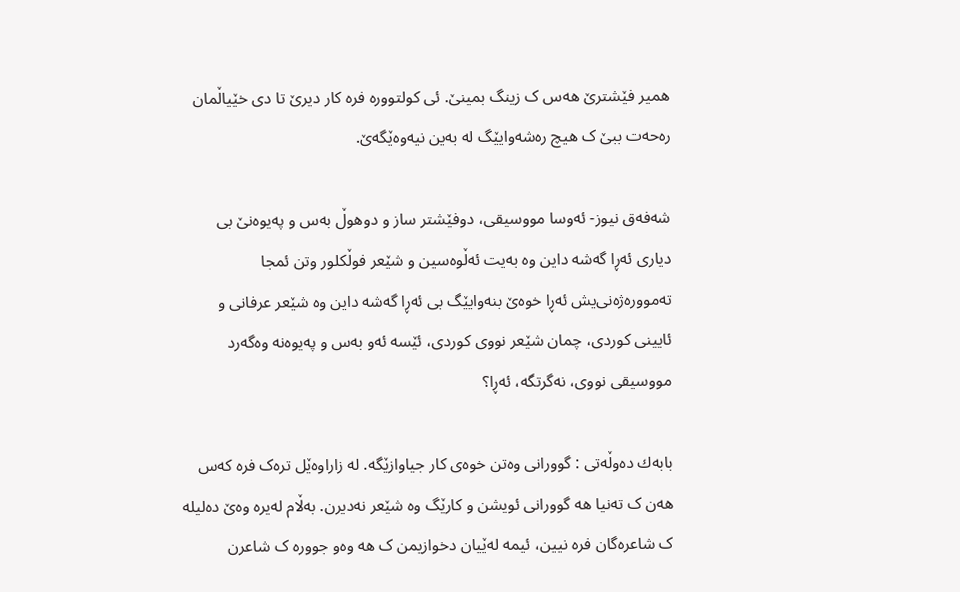همیر فێشترێ هه‌س ک زینگ بمینێ. ئی کولتووره فره کار دیرێ تا دی خێیاڵمان ره‌حه‌ت ببێ ک هیچ ره‌شه‌وایێگ له به‌ین نیه‌وه‌ێگەێ.

شەفەق نیوز- ئەوسا مووسیقی، دوفێشتر ساز و دوهوڵ بەس و پەیوەنێ بی دیاری ئەڕا گەشە داین وە بەیت ئەڵوەسین و شێعر فوڵکلور وتن ئمجا تەموورەژەنی‌یش ئەڕا خوەێ بنەوایێگ بی ئەڕا گەشە داین وە شێعر عرفانی و ئایینی کوردی، چمان شێعر نووی کوردی، ئێسە ئەو بەس و پەیوەنە وەگەرد مووسیقی نووی، نەگرتگە، ئەڕا؟

بابه‌ك ده‌وڵه‌تی : گوورانی وه‌تن خوه‌ی کار جیاوازێگه. له زاراوه‌ێل تره‌ک فره که‌س هه‌ن ک ته‌نیا هە گوورانی ئویشن و کارێگ وه شێعر نه‌دیرن. به‌ڵام له‌یره وه‌ێ ده‌لیله ک شاعره‌گان فره نیین، ئیمه له‌ێیان دخوازیمن ک هه وه‌و جووره ک شاعرن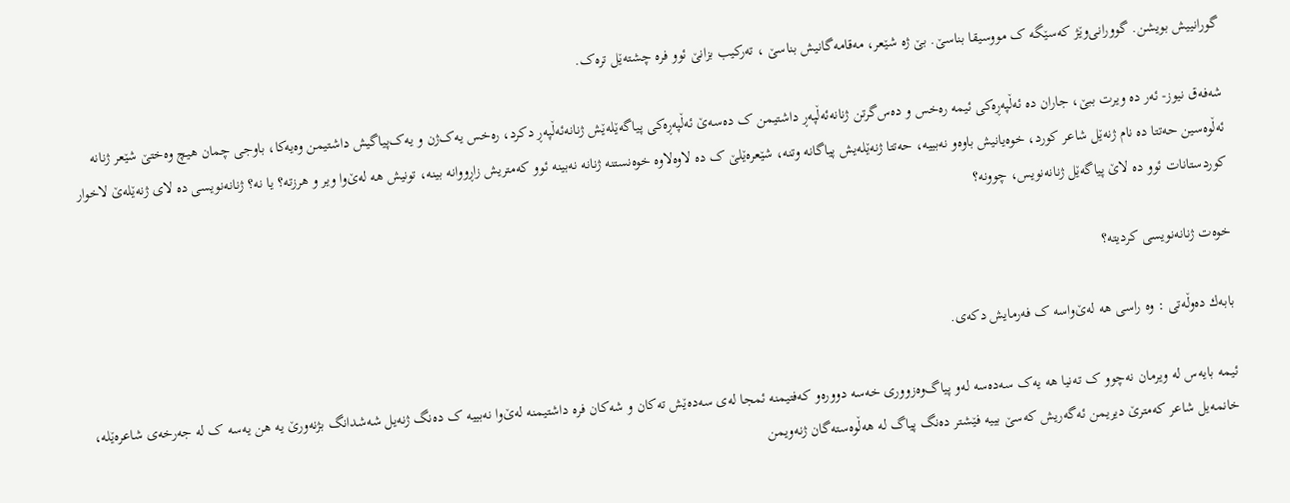گورانییش بویشن. گوورانی‌وێژ که‌سێگه ک مووسیقا بناسێ. بێ ژه شێعر، مه‌قامه‌گانیش بناسێ ، ته‌رکیب بزانێ ئوو فره چشته‌ێل تره‌ک.

شەفەق نیوز- ئەر دە ویرت ببێ، جاران دە ئەڵپەڕەکی ئیمە رەخس و دەس‌گرتن ژنانە‌ئەڵپەڕ داشتیمن ک ده‌سەێ ئەڵپەڕەکی پیاگەێلەێش ژنانەئەڵپەڕ دکرد، رەخس یەک‌ژن و یەک‌پیاگیش داشتیمن وەیەکا، باوجی چمان هیچ وەختێ شێعر ژنانە ئەڵوه‌سین حەتتا دە نام ژنەێل شاعر کورد، خوەیانیش باوەو نه‌بییە، حەتتا ژنەێلە‌یش پیاگانە وتنە، شێعرەێلێ ک دە لاوەلاوە خوەنستنە ژنانە نەبینە ئوو کەمتریش زاڕووانە بینە، تونیش هە لەێ‌وا ویر و هرزتە؟ یا نە؟ ژنانەنویسی دە لای ژنەێلەێ لاخوار کوردستانات ئوو دە لاێ پیاگەێل ژنانەنویس، چوونە؟

خوەت ژنانەنویسی کردیتە؟

بابه‌ك ده‌وڵه‌تی : وه راسی هه له‌ێ‌واسه ک فه‌رمایش دکەی.

ئیمه بایه‌س له ویرمان نه‌چوو ک ته‌نیا هە یه‌ک سەدەسە له‌و پیا‌گ‌وەزووری خه‌سه دوورەو که‌فتیمنه ئمجا له‌ی سەدەێش ته‌کان و شه‌کان فره داشتیمنه له‌‌ێ‌وا نه‌‌بییه ک ده‌نگ ژنه‌یل شه‌شدانگ بژنه‌ورێ یە هن یه‌سه ک له جه‌رخه‌ی شاعرەێلە، خانمه‌یل شاعر که‌مترێ دیریمن ئه‌گه‌ریش که‌سێ بییە فێشتر ده‌نگ پیاگ له هه‌ڵوه‌سته‌گان ژنه‌ویمن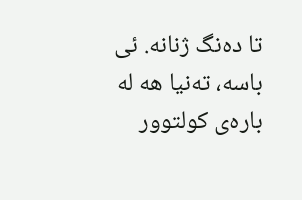تا ده‌نگ ژنانه. ئی باسه، ته‌نیا هە له باره‌ی کولتوور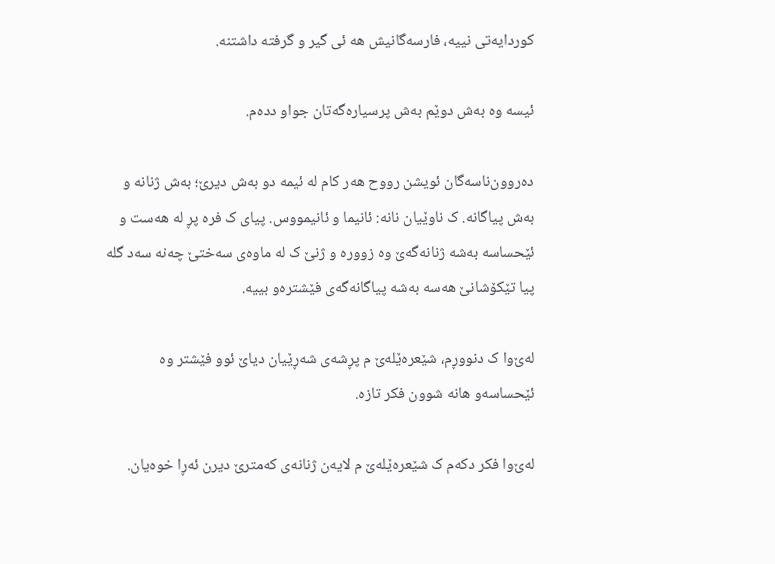کوردایه‌تی نییه، فارسه‌گانیش هه ئی گیر‌ و گرفته داشتنه.

ئیسه وە به‌ش دوێم بەش پرسیاره‌گه‌تان جواو دده‌م.

ده‌روون‌ناسه‌گان ئویشن رووح هه‌ر کام له ئیمه دو به‌ش دیرێ؛ به‌ش ژنانه و به‌ش پیاگانه. ک ناوێیان نانه: ئانیما و ئانیمووس. پیای ک فره پڕ لە هه‌ست و ئێحساسه به‌شە ژنانه‌گەێ وە زوورە و ژنێ ک له ماوه‌ی سه‌ختێ چه‌نه سه‌د گله پیا تێکۆشانێ هه‌سە به‌شە پیاگانه‌‌گەی فێشترەو بییە.

له‌ێ‌وا ک دنووڕم، شێعره‌ێلەێ م پڕشه‌ی شه‌ڕێیان دیاێ ئوو فێشتر وه ئێحساسەو هانه شوون فکر تازه.

له‌ێ‌وا فکر دکه‌م ک شێعره‌ێلەێ م لایه‌ن ژنانه‌ی که‌مترێ دیرن ئەڕا خوەیان.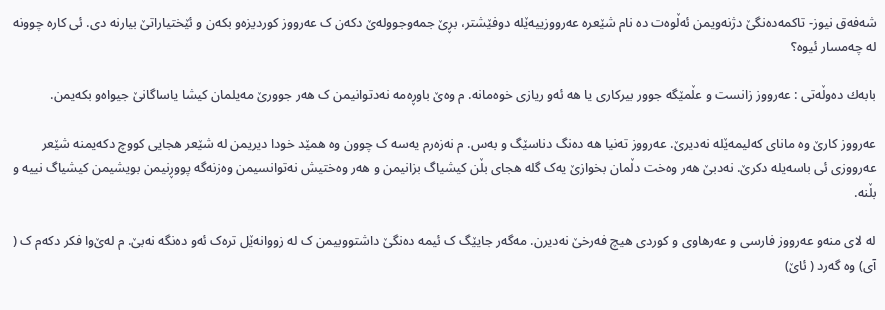شەفەق نیوز- تاکمەدەنگێ دژنەویمن ئەڵوەت دە نام شێعرە عەرووزییەێلە دوفێشتر، بڕێ جمەوجوولەێ دکەن ک عەرووز کوردیزەو بکەن و ئێختیاراتێ بیارنە دی. ئی کارە چوونە لە چەمسار ئیوە؟

بابه‌ك ده‌وڵه‌تی : عه‌رووز زانست و عڵمێگه جوور بیرکاری یا هه‌ ئه‌و ریازی خوه‌مانه. م وەێ باوڕەمە نەدتوانیمن ک هه‌ر جوورێ مه‌یلمان کیشا یاساگانێ جیواەو بکه‌یمن.

عه‌رووز کارێ وه مانای که‌لیمه‌ێلە نه‌دیرێ. عه‌رووز ته‌نیا هە ده‌نگ دناسێگ و بەس. م نه‌زه‌رم یه‌سه ک چوون وه همێد خودا دیریمن له شێعر هجایی کووچ دکه‌یمنه شێعر عه‌رووزی ئی باسه‌یله دکرێ. نەدبێ هه‌ر وه‌خت دڵمان بخوازێ یه‌ک گلە هجای بڵن کیشیاگ بزانیمن و هه‌ر وه‌ختیش نه‌توانسیمن وه‌زنه‌گه پووڕنیمن بویشیمن کیشیاگ نییه و بڵنه.

له لای منه‌و عه‌رووز فارسی و عه‌رهاوی و کوردی هیچ فه‌رخێ نه‌دیرن. مه‌گه‌ر جایێگ ک ئیمه ده‌نگێ داشتووبیمن ک له زووانه‌ێل تره‌ک ئه‌و ده‌نگه نه‌بێ. م له‌ێ‌وا فکر دکه‌م ک ( آی) وه گه‌رد ( ئاێ)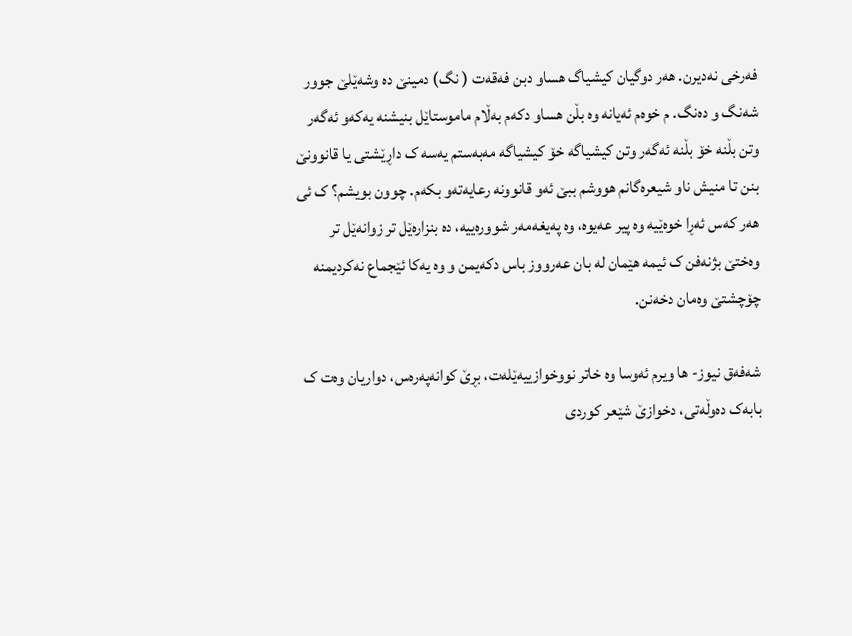فه‌رخی نه‌دیرن. هه‌ر دوگیان کیشیاگ هساو دبن فه‌قه‌ت ( نگ) دمینێ دە وشه‌ێلێ جوور شه‌نگ و ده‌نگ. م خوه‌م ئەیانه وە بڵن هساو دکه‌م به‌ڵام ماموستاێل بنیشنه یه‌کەو ئه‌گه‌ر وتن بڵنە خۆ بڵنە ئه‌گه‌ر وتن کیشیاگە خۆ کیشیاگە مەبەستم یەسە ک داڕێشتی یا قانوونێ بنن تا منیش ناو شیعره‌گانم هووشم ببێ ئه‌و قانوونه رعایه‌تەو بکه‌م. چوون بویشم؟ ک ئی هەر کەس ئەڕا خوەێیە وه پیر عەیوه، وه په‌یغه‌مه‌ر شووره‌ییه، دە بنزارەێل تر زوانه‌ێل تر وه‌ختێ بژنه‌فن ک ئیمه هێمان له بان عه‌رووز باس دکه‌یمن و وە یەکا ئێجماع نەکردیمنە چۆچشتێ وه‌مان دخه‌نن.

شەفەق نیوز- ها ویرم ئەوسا وە خاتر نووخوازییەێلەت، بڕێ کوانەپەرەس، دواریان وەت ک بابەک دەوڵەتی، دخوازێ شێعر کوردی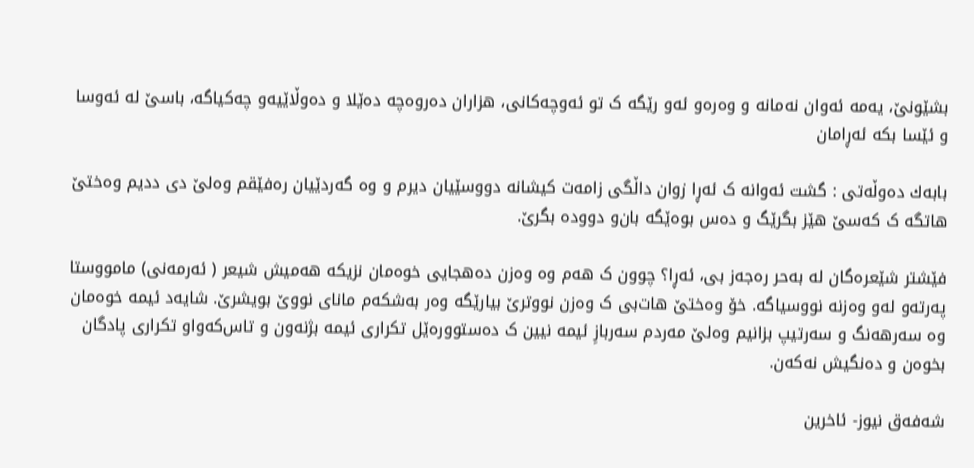بشێونێ، یەمە ئەوان نەمانە و وەرەو ئەو رێگە ک تو ئەوچەکانی، هزاران دەروەچە دەێلا و دەوڵاێیەو چەکیاگە، باسێ لە ئەوسا و ئێسا بکە ئەڕامان

بابه‌ك ده‌وڵه‌تی : گشت ئه‌وانه ک ئەڕا زوان داڵگی زامه‌ت کیشانه دووسێیان دیرم و وه گه‌ردێیان ره‌فێقم وه‌لێ دی ددیم وه‌ختێ هاتگە ک کەسێ هێز بگرێگ و ده‌س بوەێگە با‌ن‌و دووده بگرێ.

فێشتر شێعره‌گان له به‌حر ره‌جه‌ز بی، ئەڕا؟ چوون ک هه‌م وه وه‌زن دەهجایی خوه‌مان نزیکە هه‌میش شیعر ( ئه‌رمه‌نی) مامووستا په‌رته‌و له‌و وه‌زنه نووسیاگە. خۆ وه‌ختێ هات‌بی ک وه‌زن نووترێ بیارێگە وه‌ر بەشکەم مانا‌ی نووێ بویشرێ. شایه‌د ئیمه خوه‌مان وه سه‌رهه‌نگ و سه‌رتیپ بزانیم وه‌لێ مه‌ردم سه‌ربازِ ئیمه نیین ک ده‌ستووره‌ێل تکراری ئیمه بژنه‌ون و تاس‌که‌واو تکراری پادگان بخوه‌ن و ده‌نگیش نه‌که‌ن.

شەفەق نیوز- ئاخرین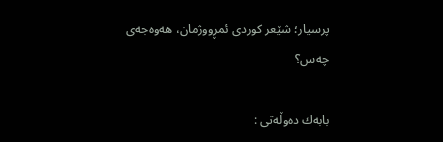پرسیار؛ شێعر کوردی ئمڕووژمان، هه‌وه‌جه‌ی چه‌س؟

بابه‌ك ده‌وڵه‌تی :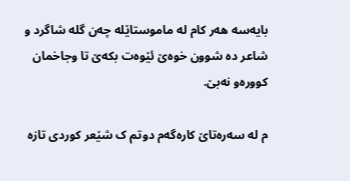بایه‌سە هه‌ر کام له‌ ماموستاێلە چه‌ن گله شاگرد و شاعر دە شوون خوەێ ئێوەت بکه‌ێ تا وجاخمان کوورەو نەبێ.

م له سەرەتاێ کارەگەم دوتم ک شێعر کوردی تازه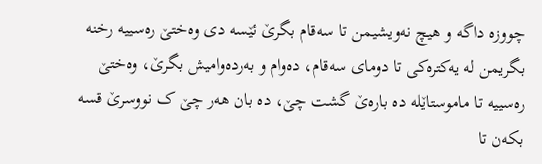چووزه داگە و هیچ نه‌ویشیمن تا سه‌قام بگرێ ئێسه دی وه‌ختێ ره‌سییه رخنه‌ بگریمن لە یەکترەکی تا دومای سەقام، دەوام و بەردەوامیش بگرێ، وه‌ختێ ره‌سییە تا ماموستاێلە دە بارەێ گشت چێ، دە بان هەر چێ ک نووسرێ قسه بکەن تا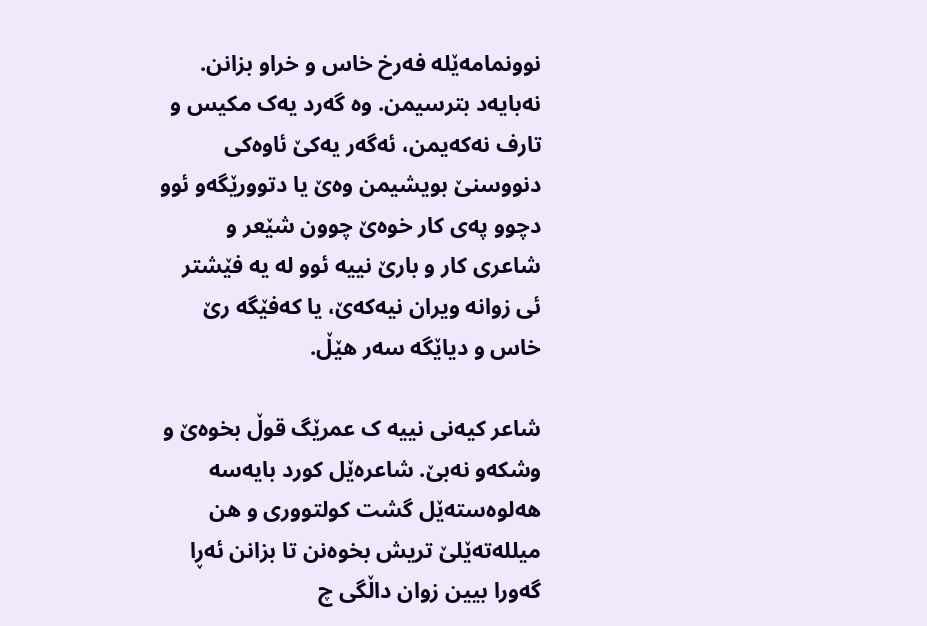نوونمامەێلە فه‌رخ خاس و خراو بزانن. نه‌بایه‌د بترسیمن. وه گه‌رد یه‌ک مکیس و تارف نه‌که‌یمن، ئه‌گه‌ر یه‌کێ ئاوه‌کی دنووسنێ بویشیمن وەێ یا دتوورێگەو ئوو دچوو په‌ی کار خوەێ چوون شێعر و شاعری کار و بارێ نییە ئوو له یه فێشتر ئی زوانه ویران نیه‌که‌ێ، یا کەفێگە رێ خاس و دیاێگە سەر هێڵ.

شاعر کیه‌نی نییه ک عمرێگ قوڵ بخوەێ و وشکەو نه‌‌بێ. شاعره‌ێل کورد بایه‌سە هه‌لوه‌سته‌ێل گشت کولتووری و هن میللەتەێلێ تریش بخوه‌نن تا بزانن ئەڕا گه‌ورا بیین زوان داڵگی چ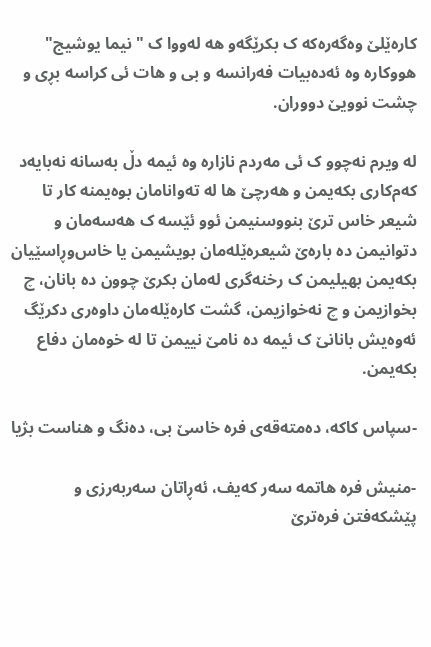کاره‌ێلێ وەگەرەکه ک بکرێگەو هه له‌‌ووا ک " نیما یوشیج" هووکارە وە ئەدەبیات فه‌رانسه و بی و هات ئی کراسه بڕی و چشت نوویێ دووران.

لە ویرم نەچوو ک ئی مه‌ردم نازاره وه ئیمه دڵ به‌سانه نە‌بایەد که‌م‌کاری بکه‌یمن و هه‌رچێ ها له تەوانامان بوه‌یمنه کار تا شیعر خاس ترێ بنووسنیمن ئوو ئێسە ک هەسەمان و دتوانیمن دە بارەێ شیعرەێلەمان بویشیمن یا خاس‌وڕاسێیان بکەیمن بهیلیمن ک رخنەگری لەمان بکرێ چوون دە بانان، چ بخوازیمن و چ نەخوازیمن، گشت کاره‌ێلەمان داوه‌ری دکرێگ ئەوەیش بانانێ ک ئیمه دە نامێ نییمن تا له خوه‌مان دفاع بکەیمن.

-سپاس کاکە، دەمتەقەی فرە خاسێ بی، دەنگ و هناست بژیا

-منیش فرە هاتمە سەر کەیف، ئەڕاتان سەربەرزی و پێشکەفتن فرەترێ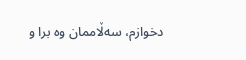دخوازم، سەڵاممان وە برا و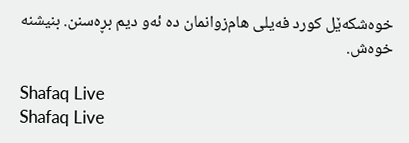خوەشکەێل کورد فەیلی هام‌زوانمان دە ئەو دیم بڕەسنن. بنیشنە خوەش.

Shafaq Live
Shafaq Live